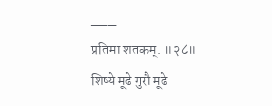___
प्रतिमा शतकम्. ॥२८॥
शिष्ये मूढे गुरौ मूढे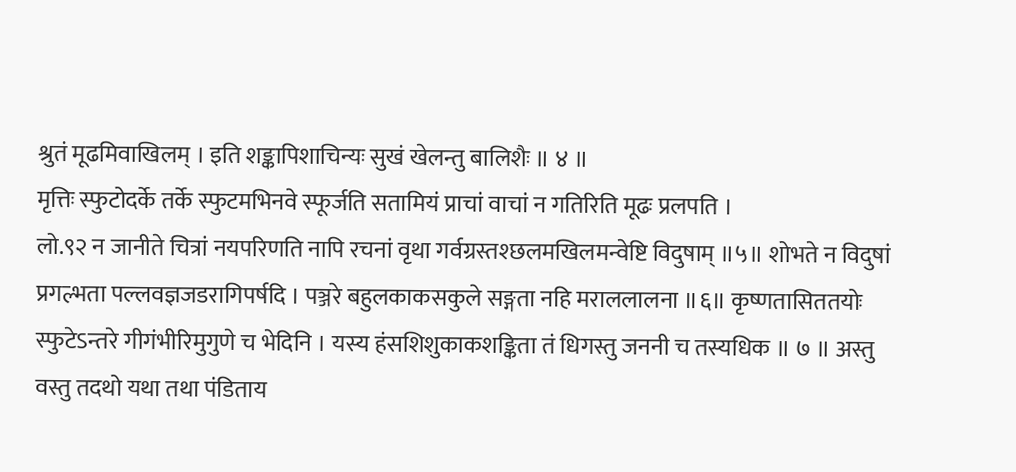श्रुतं मूढमिवाखिलम् । इति शङ्कापिशाचिन्यः सुखं खेलन्तु बालिशैः ॥ ४ ॥
मृत्तिः स्फुटोदर्के तर्के स्फुटमभिनवे स्फूर्जति सतामियं प्राचां वाचां न गतिरिति मूढः प्रलपति ।
लो.९२ न जानीते चित्रां नयपरिणति नापि रचनां वृथा गर्वग्रस्तश्छलमखिलमन्वेष्टि विदुषाम् ॥५॥ शोभते न विदुषां प्रगल्भता पल्लवज्ञजडरागिपर्षदि । पञ्जरे बहुलकाकसकुले सङ्गता नहि मराललालना ॥६॥ कृष्णतासिततयोः स्फुटेऽन्तरे गीगंभीरिमुगुणे च भेदिनि । यस्य हंसशिशुकाकशङ्किता तं धिगस्तु जननी च तस्यधिक ॥ ७ ॥ अस्तु वस्तु तदथो यथा तथा पंडिताय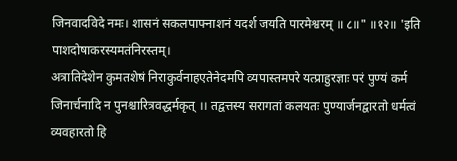जिनवादविदे नमः। शासनं सकलपाफ्नाशनं यदर्श जयति पारमेश्वरम् ॥ ८॥" ॥१२॥ 'इति पाशदोषाकरस्यमतंनिरस्तम्।
अत्रातिदेशेन कुमतशेषं निराकुर्वनाहएतेनेदमपि व्यपास्तमपरे यत्प्राहुरज्ञाः परं पुण्यं कर्म जिनार्चनादि न पुनश्चारित्रवद्धर्मकृत् ।। तद्वत्तस्य सरागतां कलयतः पुण्यार्जनद्वारतो धर्मत्वं व्यवहारतो हि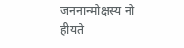जननान्मोक्षस्य नो हीयते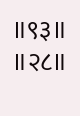॥९३॥ ॥२८॥